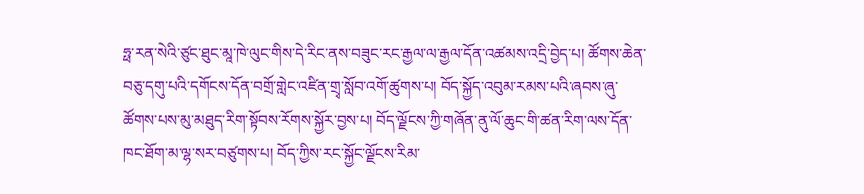ཧྥ་རན་སེའི་ཙུང་ཐུང་མཱ་ཁེ་ལུང་གིས་དེ་རིང་ནས་བཟུང་རང་རྒྱལ་ལ་རྒྱལ་དོན་འཚམས་འདྲི་བྱེད་པ། ཚོགས་ཆེན་བཅུ་དགུ་པའི་དགོངས་དོན་བགྲོ་གླེང་འཛིན་གྲྭ་སློབ་འགོ་ཚུགས་པ། བོད་སྐྱོད་འབུམ་རམས་པའི་ཞབས་ཞུ་ཚོགས་པས་མུ་མཐུད་རིག་སྟོབས་རོགས་སྐྱོར་བྱས་པ། བོད་ལྗོངས་ཀྱི་གཞོན་ནུ་ལོ་ཆུང་གི་ཚན་རིག་ལས་དོན་ཁང་ཐོག་མ་ལྷ་སར་བཙུགས་པ། བོད་ཀྱིས་རང་སྐྱོང་ལྗོངས་རིམ་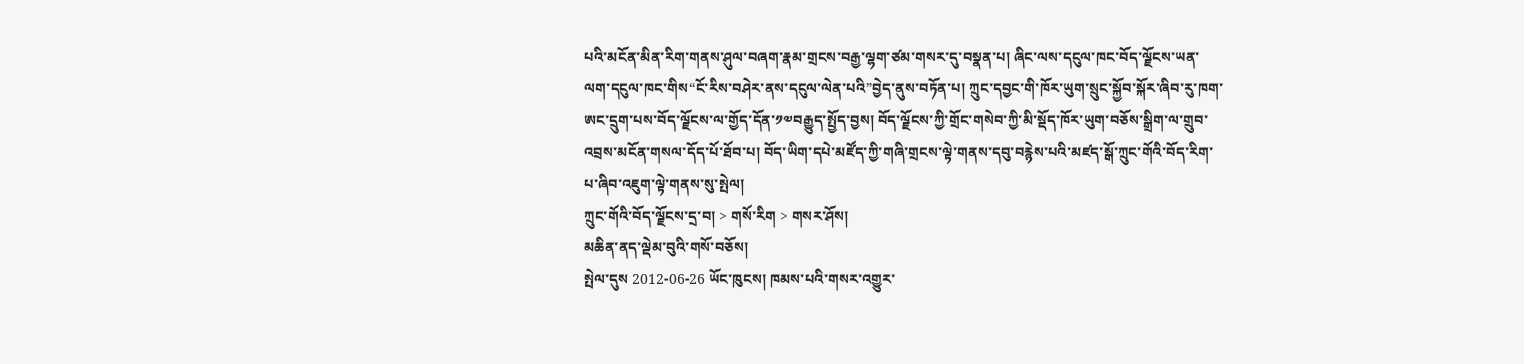པའི་མངོན་མིན་རིག་གནས་ཤུལ་བཞག་རྣམ་གྲངས་བརྒྱ་ལྷག་ཙམ་གསར་དུ་བསྣན་པ། ཞིང་ལས་དངུལ་ཁང་བོད་ལྗོངས་ཡན་ལག་དངུལ་ཁང་གིས“ངོ་རིས་བཤེར་ནས་དངུལ་ལེན་པའི”བྱེད་ནུས་བཏོན་པ། ཀྲུང་དབྱང་གི་ཁོར་ཡུག་སྲུང་སྐྱོབ་སྐོར་ཞིབ་རུ་ཁག་ཨང་དྲུག་པས་བོད་ལྗོངས་ལ་གྱོད་དོན་༡༧བརྒྱུད་སྤྱོད་བྱས། བོད་ལྗོངས་ཀྱི་གྲོང་གསེབ་ཀྱི་མི་སྡོད་ཁོར་ཡུག་བཅོས་སྒྲིག་ལ་གྲུབ་འབྲས་མངོན་གསལ་དོད་པོ་ཐོབ་པ། བོད་ཡིག་དཔེ་མཛོད་ཀྱི་གཞི་གྲངས་ལྟེ་གནས་དབུ་བརྙེས་པའི་མཛད་སྒོ་ཀྲུང་གོའི་བོད་རིག་པ་ཞིབ་འཇུག་ལྟེ་གནས་སུ་སྤེལ།
ཀྲུང་གོའི་བོད་ལྗོངས་དྲ་བ། > གསོ་རིག > གསར་ཤོས།
མཆིན་ནད་ལྡེམ་བུའི་གསོ་བཅོས།
སྤེལ་དུས 2012-06-26 ཡོང་ཁུངས། ཁམས་པའི་གསར་འགྱུར་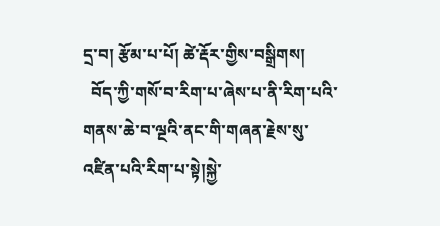དྲ་བ། རྩོམ་པ་པོ། ཚེ་རྡོར་གྱིས་བསྒྲིགས།
  བོད་ཀྱི་གསོ་བ་རིག་པ་ཞེས་པ་ནི་རིག་པའི་གནས་ཆེ་བ་ལྔའི་ནང་གི་གཞན་རྗེས་སུ་འཛིན་པའི་རིག་པ་སྟེ།སྐྱེ་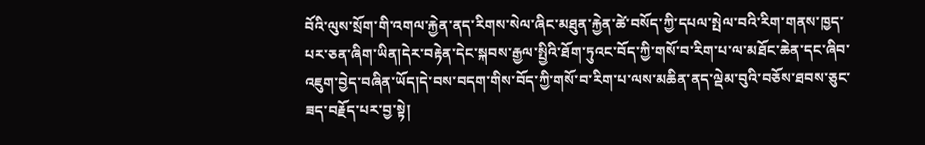བོའི་ལུས་སྲོག་གི་འགལ་རྐྱེན་ནད་རིགས་སེལ་ཞིང་མཐུན་རྐྱེན་ཚེ་བསོད་ཀྱི་དཔལ་སྤེལ་བའི་རིག་གནས་ཁྱད་པར་ཅན་ཞིག་ཡིན།དེར་བརྟེན་དེང་སྐབས་རྒྱལ་སྤྱིའི་ཐོག་ཏུའང་བོད་ཀྱི་གསོ་བ་རིག་པ་ལ་མཐོང་ཆེན་དང་ཞིབ་འཇུག་བྱེད་བཞིན་ཡོད།དེ་བས་བདག་གིས་བོད་ཀྱི་གསོ་བ་རིག་པ་ལས་མཆིན་ནད་ལྡེམ་བུའི་བཅོས་ཐབས་ཅུང་ཟད་བརྗོད་པར་བྱ་སྟེ།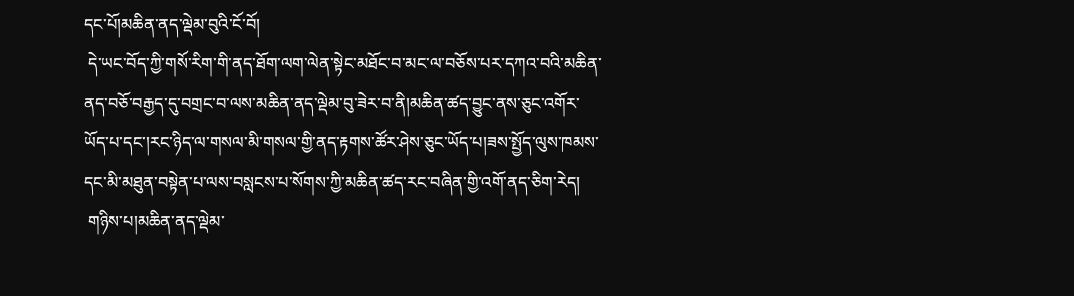དང་པོ།མཆིན་ནད་ལྡེམ་བུའི་ངོ་བོ།
 དེ་ཡང་བོད་ཀྱི་གསོ་རིག་གི་ནད་ཐོག་ལག་ལེན་སྟེང་མཐོང་བ་མང་ལ་བཅོས་པར་དཀའ་བའི་མཆིན་ནད་བཅོ་བརྒྱད་དུ་བགྲང་བ་ལས་མཆིན་ནད་ལྡེམ་བུ་ཟེར་བ་ནི།མཆིན་ཚད་བྱུང་ནས་ཅུང་འགོར་ཡོད་པ་དང་།རང་ཉིད་ལ་གསལ་མི་གསལ་གྱི་ནད་རྟགས་ཚོར་ཤེས་ཅུང་ཡོད་པ།ཟས་སྤྱོད་ལུས་ཁམས་དང་མི་མཐུན་བསྟེན་པ་ལས་བསླངས་པ་སོགས་ཀྱི་མཆིན་ཚད་རང་བཞིན་གྱི་འགོ་ནད་ཅིག་རེད།
 གཉིས་པ།མཆིན་ནད་ལྡེམ་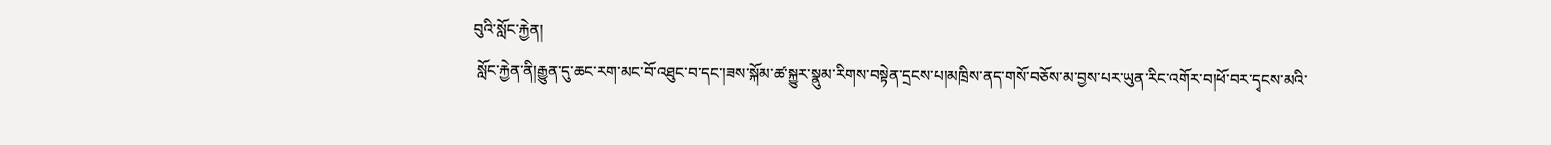བུའི་སློང་རྐྱེན།
 སློང་རྐྱེན་ནི།རྒྱུན་དུ་ཆང་རག་མང་བོ་འཐུང་བ་དང་།ཟས་སྐོམ་ཚ་སྐྱུར་སྣུམ་རིགས་བསྟེན་དྲངས་པ།མཁྲིས་ནད་གསོ་བཅོས་མ་བྱས་པར་ཡུན་རིང་འགོར་བ།ཕོ་བར་དྭངས་མའི་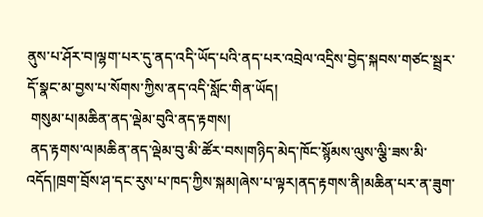ནུས་པ་ཤོར་བ།ལྷག་པར་དུ་ནད་འདི་ཡོད་པའི་ནད་པར་འབྲེལ་འདྲིས་བྱེད་སྐབས་གཙང་སྦྲར་དོ་སྣང་མ་བྱས་པ་སོགས་ཀྱིས་ནད་འདི་སློང་གིན་ཡོད།
 གསུམ་པ།མཆིན་ནད་ལྡེམ་བུའི་ནད་རྟགས།
 ནད་རྟགས་ལ།མཆིན་ནད་ལྡེམ་བུ་མི་ཚོར་བས།གཉིད་མེད་ཁོང་སྙོམས་ལུས་ལྕི་ཟས་མི་འདོད།ཁྲག་བྲོས་ཤ་དང་རུས་པ་ཁད་ཀྱིས་སྐམ།ཞེས་པ་ལྟར།ནད་རྟགས་ནི།མཆིན་པར་ན་ཟུག་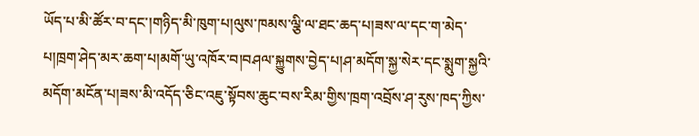ཡོད་པ་མི་ཚོར་བ་དང་།གཉིད་མི་ཁུག་པ།ལུས་ཁམས་ལྕི་ལ་ཐང་ཆད་པ།ཟས་ལ་དང་ག་མེད་པ།ཁྲག་ཤེད་མར་ཆག་པ།མགོ་ཡུ་འཁོར་བ།བཤལ་སྐྱུགས་བྱེད་པ།ཤ་མདོག་སྐྱ་སེར་དང་སྨུག་སྐྱའི་མདོག་མངོན་པ།ཟས་མི་འདོད་ཅིང་འཇུ་སྟོབས་ཆུང་བས་རིམ་གྱིས་ཁྲག་འབྲོས་ཤ་རུས་ཁད་ཀྱིས་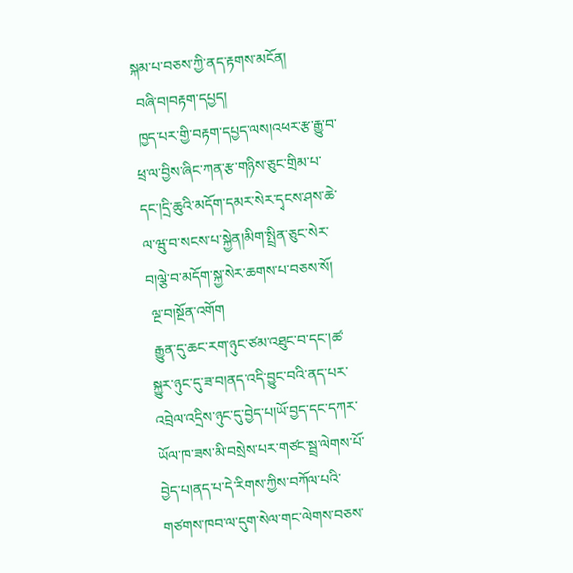སྐམ་པ་བཅས་ཀྱི་ནད་རྟགས་མངོན།
 བཞི་བ།བརྟག་དཔྱད།
 ཁྱད་པར་གྱི་བརྟག་དཔྱད་ལས།འཕར་རྩ་རྒྱུ་བ་ཕྲ་ལ་བྱིས་ཞིང་ཀན་རྩ་གཉིས་ཅུང་གྲིམ་པ་དང་།དྲི་ཆུའི་མདོག་དམར་སེར་དྭངས་ཤས་ཆེ་ལ་ཝུ་བ་སངས་པ་སྐྱེན།མིག་སྤྲིན་ཅུང་སེར་བ།ལྕེ་བ་མདོག་སྐྱ་སེར་ཆགས་པ་བཅས་སོ།
 ལྔ་བ།སྔོན་འགོག
 རྒྱུན་དུ་ཆང་རག་ཉུང་ཙམ་འཐུང་བ་དང་།ཚ་སྐྱུར་ཉུང་དུ་ཟ་བ།ནད་འདི་བྱུང་བའི་ནད་པར་འབྲེལ་འདྲིས་ཉུང་དུ་བྱེད་པ།ཡོ་བྱད་དང་དཀར་ཡོལ་ཁ་ཟས་མི་བསྲེས་པར་གཙང་སྦྲ་ལེགས་པོ་བྱེད་པ།ནད་པ་དེ་རིགས་ཀྱིས་བཀོལ་པའི་གཙགས་ཁབ་ལ་དུག་སེལ་གང་ལེགས་བཅས་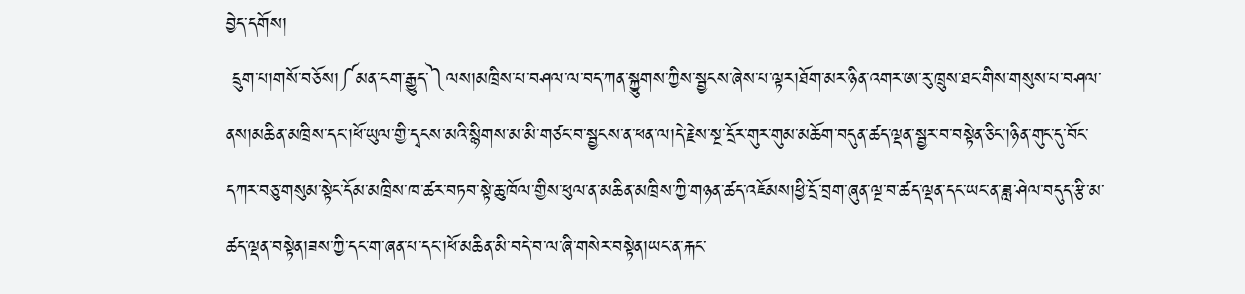བྱེད་དགོས།
 དྲུག་པ།གསོ་བཅོས།༼མན་ངག་རྒྱུད་༽ལས།མཁྲིས་པ་བཤལ་ལ་བད་ཀན་སྐྱུགས་ཀྱིས་སྦྱངས་ཞེས་པ་ལྟར།ཐོག་མར་ཉིན་འགར་ཨ་རུ་ཁྲུས་ཐང་གིས་གསུས་པ་བཤལ་ནས།མཆིན་མཁྲིས་དང་།ཕོ་ཡུལ་གྱི་དྭངས་མའི་སྙིགས་མ་མི་གཙང་བ་སྦྱངས་ན་ཕན་ལ།དེ་རྗེས་སྔ་དྲོར་གུར་གུམ་མཆོག་བདུན་ཚད་ལྡན་སྦྱར་བ་བསྟེན་ཅིང་།ཉིན་གུང་དུ་བོང་དཀར་བཅུ་གསུམ་སྟེང་དོམ་མཁྲིས་ཁ་ཚར་བཏབ་སྟེ་ཆུ་ཁོལ་གྱིས་ཕུལ་ན་མཆིན་མཁྲིས་ཀྱི་གཉན་ཚད་འཇོམས།ཕྱི་དྲོ་བྲག་ཞུན་ལྔ་བ་ཚད་ལྡན་དང་ཡང་ན་ཟླ་ཤེལ་བདུད་རྩི་མ་ཚད་ལྡན་བསྟེན།ཟས་ཀྱི་དང་ག་ཞན་པ་དང་།ཕོ་མཆིན་མི་བདེ་བ་ལ་ཞི་གསེར་བསྟེན།ཡང་ན་རྐང་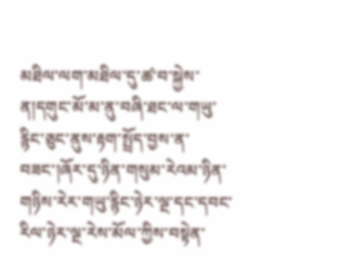མཐིལ་ལག་མཐིལ་དུ་ཚ་བ་སྐྱེས་ན།དགུང་མོ་མ་ནུ་བཞི་ཐང་ལ་གཡུ་རྙིང་ཅུང་ནུས་རྟག་སྤྲོད་བྱས་ན་བཟང་།ཞོར་དུ་ཉིན་གསུམ་རེའམ་ཉིན་གཉིས་རེར་གཡུ་རྙིང་ཉེར་ལྔ་དང་དབང་རིལ་ཉེར་ལྔ་རེས་མོལ་ཀྱིས་བསྟེན་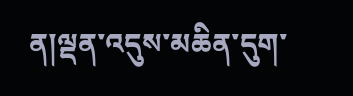ན།ལྡན་འདུས་མཆིན་དུག་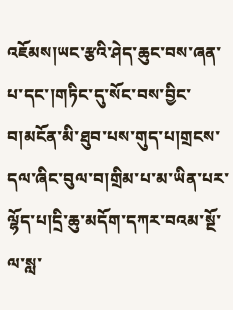འཇོམས།ཡང་རྩའི་ཤེད་ཆུང་བས་ཞན་པ་དང་།གཏིང་དུ་སོང་བས་བྱིང་བ།མངོན་མི་ཐུབ་པས་གུད་པ།གྲངས་དལ་ཞིང་བུལ་བ།གྲིམ་པ་མ་ཡིན་པར་ལྷོད་པ།དྲི་ཆུ་མདོག་དཀར་བའམ་སྔོ་ལ་སླ་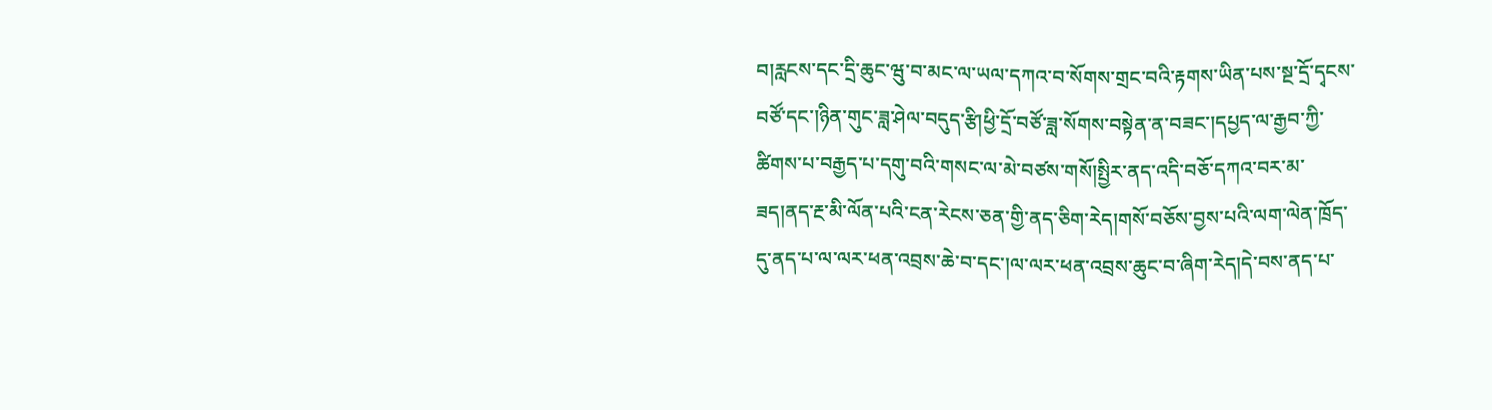བ།རླངས་དང་དྲི་ཆུང་ཝུ་བ་མང་ལ་ཡལ་དཀའ་བ་སོགས་གྲང་བའི་རྟགས་ཡིན་པས་སྔ་དྲོ་དྭངས་བཙོ་དང་།ཉིན་གུང་ཟླ་ཤེལ་བདུད་རྩི།ཕྱི་དྲོ་བཙོ་ཟླ་སོགས་བསྟེན་ན་བཟང་།དཔྱད་ལ་རྒྱབ་ཀྱི་ཚིགས་པ་བརྒྱད་པ་དགུ་བའི་གསང་ལ་མེ་བཙས་གསོ།སྤྱིར་ནད་འདི་བཅོ་དཀའ་བར་མ་ཟད།ནད་རྔ་མི་ལོན་པའི་ངན་རེངས་ཅན་གྱི་ནད་ཅིག་རེད།གསོ་བཅོས་བྱས་པའི་ལག་ལེན་ཁྲོད་དུ་ནད་པ་ལ་ལར་ཕན་འབྲས་ཆེ་བ་དང་།ལ་ལར་ཕན་འབྲས་ཆུང་བ་ཞིག་རེད།དེ་བས་ནད་པ་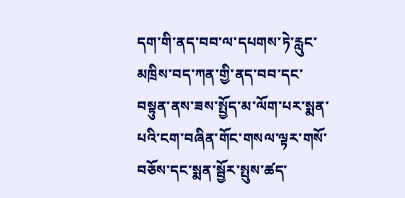དག་གི་ནད་བབ་ལ་དཔགས་ཏེ་རླུང་མཁྲིས་བད་ཀན་གྱི་ནད་བབ་དང་བསྟུན་ནས་ཟས་སྤྱོད་མ་ལོག་པར་སྨན་པའི་ངག་བཞིན་གོང་གསལ་ལྟར་གསོ་བཅོས་དང་སྨན་སྦྱོར་སྤུས་ཚད་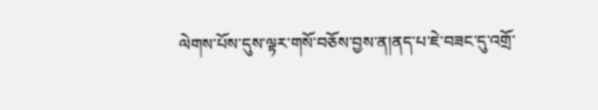ལེགས་པོས་དུས་ལྟར་གསོ་བཅོས་བྱས་ན།ནད་པ་ཇེ་བཟང་དུ་འགྲོ་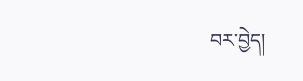བར་བྱེད།